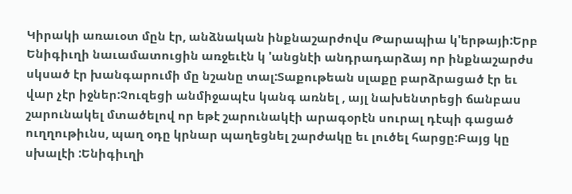Կիրակի առաւօտ մըն էր, անձնական ինքնաշարժովս Թարապիա կ'երթայի:Երբ Ենիգիւղի նաւամատուցին առջեւէն կ 'անցնէի անդրադարձայ որ ինքնաշարժս սկսած էր խանգարումի մը նշանը տալ:Տաքութեան սլաքը բարձրացած էր եւ վար չէր իջներ:Չուզեցի անմիջապէս կանգ առնել , այլ նախենտրեցի ճանբաս շարունակել մտածելով որ եթէ շարունակէի արագօրէն սուրալ դէպի գացած ուղղութիւնս, պաղ օդը կրնար պաղեցնել շարժակը եւ լուծել հարցը:Բայց կը սխալէի :Ենիգիւղի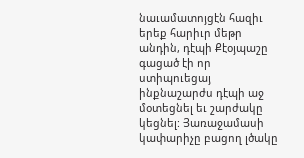նաւամատոյցէն հազիւ երեք հարիւր մեթր անդին, դէպի Քէօյպաշը գացած էի որ ստիպուեցայ ինքնաշարժս դէպի աջ մօտեցնել եւ շարժակը կեցնել: Յառաջամասի կափարիչը բացող լծակը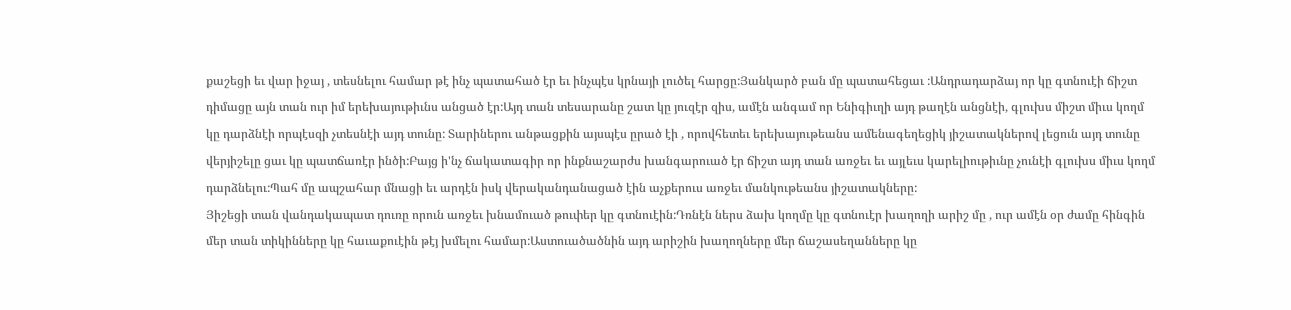քաշեցի եւ վար իջայ , տեսնելու համար թէ ինչ պատահած էր եւ ինչպէս կրնայի լուծել հարցը:Յանկարծ բան մը պատահեցաւ :Անդրադարձայ որ կը գտնուէի ճիշտ դիմացը այն տան ուր իմ երեխայութիւնս անցած էր:Այդ տան տեսարանը շատ կը յուզէր զիս, ամէն անգամ որ Ենիգիւղի այդ թաղէն անցնէի, գլուխս միշտ միւս կողմ կը դարձնէի որպէսզի չտեսնէի այդ տունը: Տարիներու անթացքին այսպէս ըրած էի , որովհետեւ երեխայութեանս ամենագեղեցիկ յիշատակներով լեցուն այդ տունը վերյիշելը ցաւ կը պատճառէր ինծի:Բայց ի'նչ ճակատագիր որ ինքնաշարժս խանգարուած էր ճիշտ այդ տան առջեւ եւ այլեւս կարելիութիւնը չունէի գլուխս միւս կողմ դարձնելու:Պահ մը ապշահար մնացի եւ արդէն իսկ վերականդանացած էին աչքերուս առջեւ մանկութեանս յիշատակները:
Յիշեցի տան վանդակապատ դուռը որուն առջեւ խնամուած թուփեր կը գտնուէին:Դռնէն ներս ձախ կողմը կը գտնուէր խաղողի արիշ մը , ուր ամէն օր ժամը հինգին մեր տան տիկինները կը հաւաքուէին թէյ խմելու համար:Աստուածածնին այդ արիշին խաղողները մեր ճաշասեղանները կը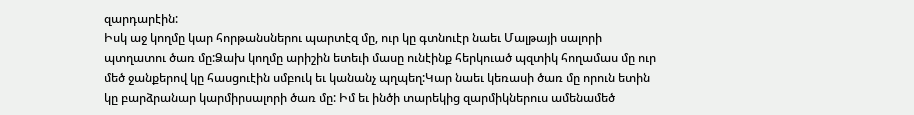զարդարէին:
Իսկ աջ կողմը կար հորթանսներու պարտէզ մը, ուր կը գտնուէր նաեւ Մալթայի սալորի պտղատու ծառ մը:Ձախ կողմը արիշին ետեւի մասը ունէինք հերկուած պզտիկ հողամաս մը ուր մեծ ջանքերով կը հասցուէին սմբուկ եւ կանանչ պղպեղ:Կար նաեւ կեռասի ծառ մը որուն ետին կը բարձրանար կարմիրսալորի ծառ մը: Իմ եւ ինծի տարեկից զարմիկներուս ամենամեծ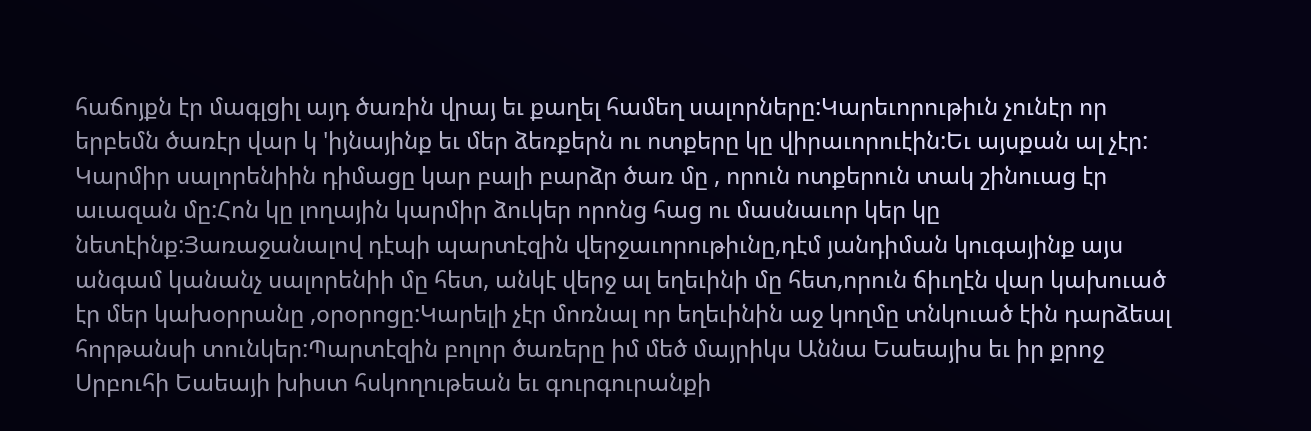հաճոյքն էր մագլցիլ այդ ծառին վրայ եւ քաղել համեղ սալորները:Կարեւորութիւն չունէր որ երբեմն ծառէր վար կ 'իյնայինք եւ մեր ձեռքերն ու ոտքերը կը վիրաւորուէին:Եւ այսքան ալ չէր: Կարմիր սալորենիին դիմացը կար բալի բարձր ծառ մը , որուն ոտքերուն տակ շինուաց էր աւազան մը:Հոն կը լողային կարմիր ձուկեր որոնց հաց ու մասնաւոր կեր կը նետէինք:Յառաջանալով դէպի պարտէզին վերջաւորութիւնը,դէմ յանդիման կուգայինք այս անգամ կանանչ սալորենիի մը հետ, անկէ վերջ ալ եղեւինի մը հետ,որուն ճիւղէն վար կախուած էր մեր կախօրրանը ,օրօրոցը:Կարելի չէր մոռնալ որ եղեւինին աջ կողմը տնկուած էին դարձեալ հորթանսի տունկեր:Պարտէզին բոլոր ծառերը իմ մեծ մայրիկս Աննա Եաեայիս եւ իր քրոջ Սրբուհի Եաեայի խիստ հսկողութեան եւ գուրգուրանքի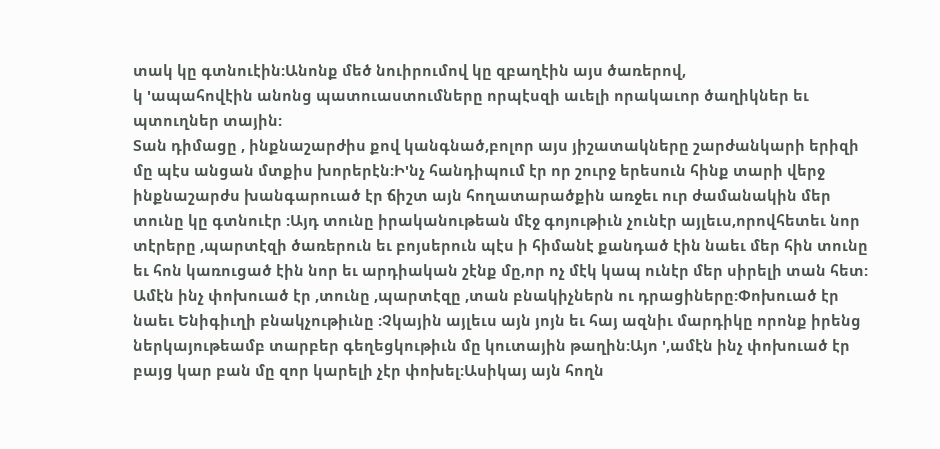տակ կը գտնուէին:Անոնք մեծ նուիրումով կը զբաղէին այս ծառերով,
կ 'ապահովէին անոնց պատուաստումները որպէսզի աւելի որակաւոր ծաղիկներ եւ պտուղներ տային:
Տան դիմացը , ինքնաշարժիս քով կանգնած,բոլոր այս յիշատակները շարժանկարի երիզի մը պէս անցան մտքիս խորերէն:Ի'նչ հանդիպում էր որ շուրջ երեսուն հինք տարի վերջ ինքնաշարժս խանգարուած էր ճիշտ այն հողատարածքին առջեւ ուր ժամանակին մեր տունը կը գտնուէր :Այդ տունը իրականութեան մէջ գոյութիւն չունէր այլեւս,որովհետեւ նոր տէրերը ,պարտէզի ծառերուն եւ բոյսերուն պէս ի հիմանէ քանդած էին նաեւ մեր հին տունը եւ հոն կառուցած էին նոր եւ արդիական շէնք մը,որ ոչ մէկ կապ ունէր մեր սիրելի տան հետ: Ամէն ինչ փոխուած էր ,տունը ,պարտէզը ,տան բնակիչներն ու դրացիները:Փոխուած էր նաեւ Ենիգիւղի բնակչութիւնը :Չկային այլեւս այն յոյն եւ հայ ազնիւ մարդիկը որոնք իրենց ներկայութեամբ տարբեր գեղեցկութիւն մը կուտային թաղին:Այո ',ամէն ինչ փոխուած էր բայց կար բան մը զոր կարելի չէր փոխել:Ասիկայ այն հողն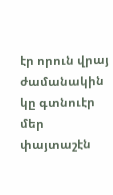էր որուն վրայ ժամանակին կը գտնուէր մեր փայտաշէն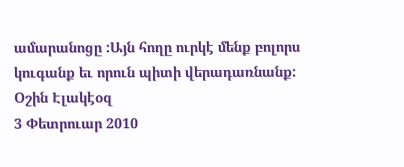ամարանոցը :Այն հողը ուրկէ մենք բոլորս կուգանք եւ որուն պիտի վերադառնանք:
Օշին Էլակէօզ
3 Փետրուար 2010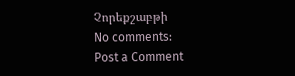Չորեքշաբթի
No comments:
Post a Comment